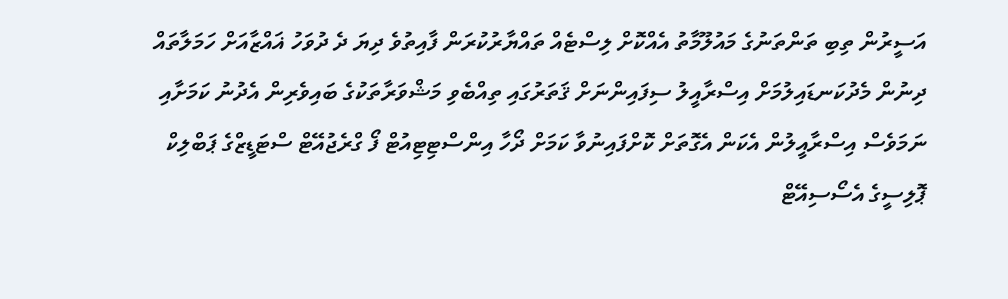އަސީރުން ތިބި ތަންތަނުގެ މައުލޫމާތު އެއްކޮށް ލިސްޓެއް ތައްޔާރުކުރަން ފާއިތުވެ ދިޔަ ދެ ދުވަހު ޣައްޒާއަށް ހަމަލާތައް ދިނުން މެދުކަނޑައިލުމަށް އިސްރާއީލު ސިފައިންނަށް ޤަތަރުގައި ތިއްބެވި މަޝްވަރާތަކުގެ ބައިވެރިން އެދުނު ކަމަށާއި ނަމަވެސް އިސްރާއީލުން އެކަން އެގޮތަށް ކޮށްފައިނުވާ ކަމަށް ދޯހާ އިންސްޓިޓިއުޓް ފޯ ގްރެޖުއޭޓް ސްޓަޑީޒްގެ ޕަބްލިކް ޕޮލިސީގެ އެސޯސިއޭޓް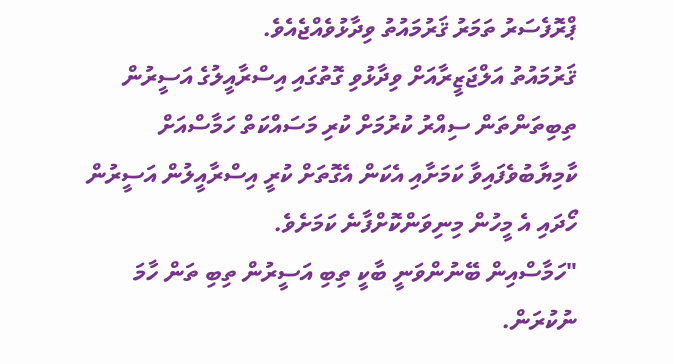ޕްރޮފެސަރު ތަމަރު ޤަރުމައުތު ވިދާޅުވެއްޖެއެވެ.
ޤަރުމައުތު އަލްޖަޒީރާއަށް ވިދާޅުވި ގޮތުގައި އިސްރާއީލުގެ އަސީރުން ތިބިތަންތަން ސިއްރު ކުރުމަށް ކުރި މަސައްކަތް ހަމާސްއަށް ކާމިޔާބުވެފައިވާ ކަމަށާއި އެކަން އެގޮތަށް ކުރީ އިސްރާއީލުން އަސީރުން ހޯދައި އެ މީހުން މިނިވަންކޮށްފާނެ ކަމަށެވެ.
"ހަމާސްއިން ބޭނުންވަނީ ބާކީ ތިބި އަސީރުން ތިބި ތަން ހާމަ ނުކުރަން.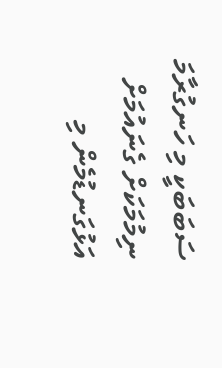ސަބަބަކީ މި ހަނގުރާމަ ނިމުމަކަށް ގެނައުމަށް އަޅުގަނޑުމެން މި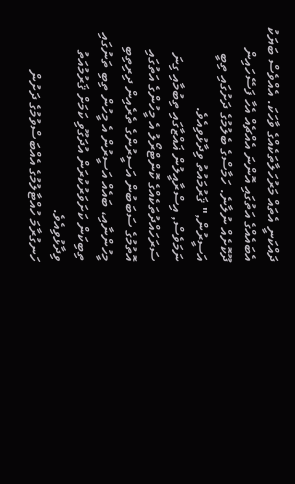ދައްކަނީ އެތައް މަރުހަލާތަކެއްގެ ވާހަކަ. އެއްވެސް ބަޔަކު އެބައެއްގެ އަތުގައި އޮންނަ އެއްޗެއް އެހާ ފަސޭހައިން ދޫކޮށެއް ނުލާނެ. ހަމާސްގެ ބެލުމުގެ ދަށުގައި ތިބީ އަސީރުން," ޤަރުމައުތު ވިދާޅުވިއެވެ.
ނަމަވެސް, އިސްރާއީލުން ޣައްޒާގައި ތިބުމާއި ގިނަ ސަރަހައްދުތަކެއްގެ ކޮންޓްރޯލު އެ މީހުންގެ އަތުގައި އޮތުމުގެ ސަބަބުން އަސީރުންގެ ތެރެއިން ދިރިތިބި މީހުންނާއި، ބައެއް އަސީރުން އެ މީހުން ތިބި ތަނުގައި ތިބިކަން ކަށަވަރުކުރަން އުދަގޫވި ކަމަށް ޤަރުމުއަތު ވިދާޅުވިއެވެ.
ހަނގުރާމަ ހުއްޓާލުމުގެ އެއްބަސްވުމުގެ ދަށުން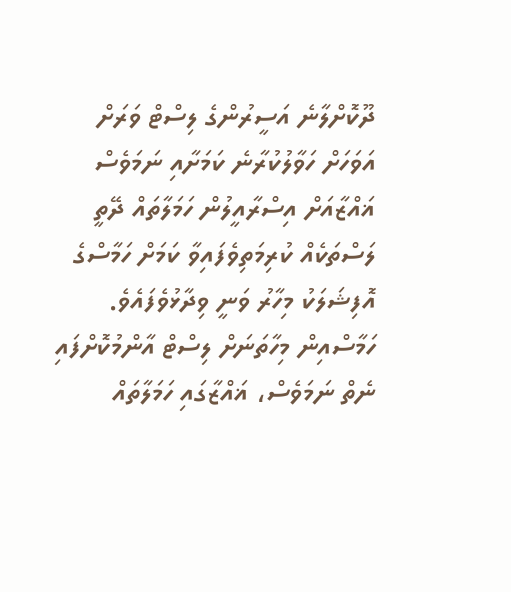ދޫކޮށްލާނެ އަސީރުންގެ ލިސްޓް ވަރަށް އަވަހަށް ހަވާލުކުރާނެ ކަމަށާއި ނަމަވެސް ޣައްޒާއަށް އިސްރާއީލުން ހަމަލާތައް ދޭތީ ލަސްތަކެއް ކުރިމަތިވެފައިވާ ކަމަށް ހަމާސްގެ އޮފިޝަލަކު މިހާރު ވަނީ ވިދާޅުވެފައެވެ.
ހަމާސްއިން މިހާތަނަށް ލިސްޓް އާންމުކޮށްފައި ނެތް ނަމަވެސް، ޣައްޒާގައި ހަމަލާތައް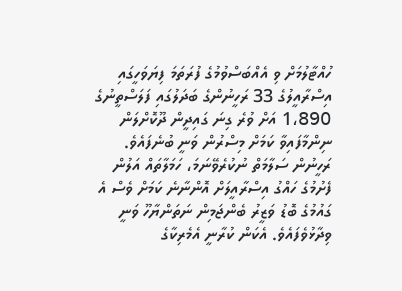ހުއްޓާލުމަށް ވި އެއްބަސްވުމުގެ ފުރަތަމަ ފިޔަވަހީގައި އިސްރާއީލުގެ 33 ރަހީނުންގެ ބަދަލުގައި ފަލަސްތީނުގެ 1،890 އަށް ވުރެ ގިނަ ގައިދީން ދޫކޮށްލަން ނިންމާފައިވާ ކަމަށް މިސްރުން ވަނީ ބުނެފައެވެ.
ރަހީނުން ސަލާމަތް ނުކުރެވޭނަމަ، ހަމަލާތައް އަލުން ފެށުމުގެ ހައްގު އިސްރާއީލަށް އޮންނާނެ ކަމަށް ވެސް އެ ގައުމުގެ ބޮޑު ވަޒީރު ބެންޖަމިން ނަތަންޔާހޫ ވަނީ ވިދާޅުވެފައެވެ. އެކަން ކުރާނީ އެމެރިކާގެ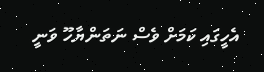އެހީގައި ކަމަށް ވެސް ނަތަންޔާހޫ ވަނީ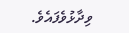ވިދާޅުވެފައެވެ.